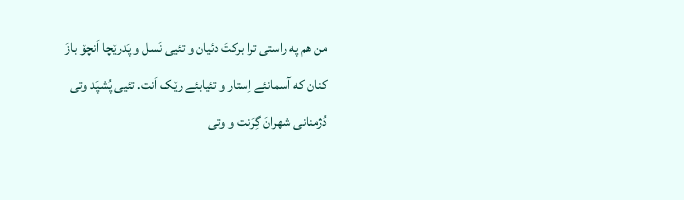من هم په راستی ترا برکتَ دئیان و تئیی نَسل و پَدرێچا اَنچۆ بازَ کنان که آسمانئے اِستار و تئیابئے رێک اَنت. تئیی پُشپَد وتی دُژمنانی شهرانَ گِرَنت و وتی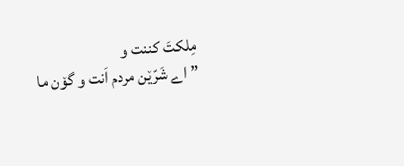مِلکتَ کننت و
”اے شَرّێن مردم اَنت و گۆن ما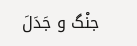جنْگ و جَدَلَ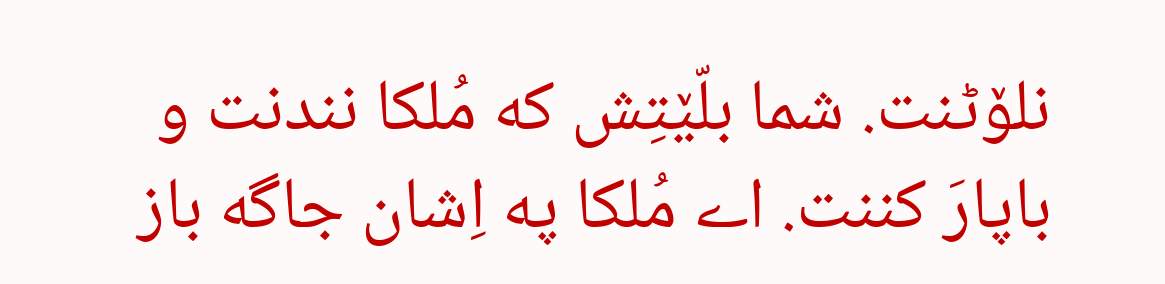نلۆٹنت. شما بلّێتِش که مُلکا نندنت و باپارَ کننت. اے مُلکا په اِشان جاگه باز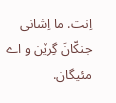اِنت. ما اِشانی جنکّانَ گِرێن و اے مئیگان.